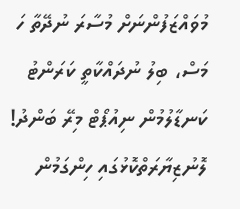މުވައްޒަފުންނަށް މުސާރަ ނުދޭތާ ހަ މަސް، ބިލު ނުދައްކާތީ ކަރަންޓު ކަނޑާލުމުން ނިއުޕޯޓް މިރޭ ބަންދު!
ލޮނުޒިޔާރަތްކޮޅުގައި ހިންގަމުން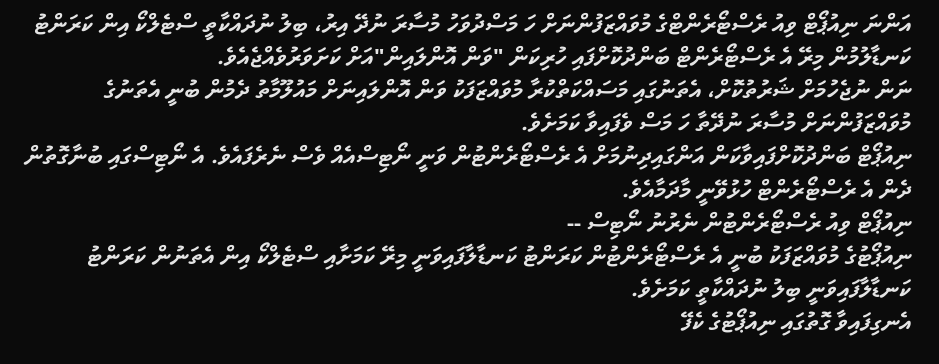އަންނަ ނިއުޕޯޓް ވިއު ރެސްޓޯރެންޓްގެ މުވައްޒަފުންނަށް ހަ މަސްދުވަހު މުސާރަ ނުދޭ އިރު، ބިލު ނުދައްކާތީ ސްޓެލްކޯ އިން ކަރަންޓު ކަނޑާލުމުން މިރޭ އެ ރެސްޓޯރެންޓް ބަންދުކޮށްފައި ހުރިކަން "ވަން އޮންލައިން"އަށް ކަށަވަރުވެއްޖެއެވެ.
ނަން ނުޖެހުމަށް ޝަރުތުކޮށް، އެތަނުގައި މަސައްކަތްކުރާ މުވައްޒަފަކު ވަން އޮންލައިނަށް މައުލޫމާތު ދެމުން ބުނީ އެތަނުގެ މުވައްޒަފުންނަށް މުސާރަ ނުދޭތާ ހަ މަސް ވެފައިވާ ކަމަށެވެ.
ނިއުޕޯޓް ބަންދުކޮށްފައިވާކަން އަންގައިދިނުމަށް އެ ރެސްޓޯރެންޓުން ވަނީ ނޯޓިސްއެއް ވެސް ނެރެފައެވެ. އެ ނޯޓިސްގައި ބުނާގޮތުން ދެން އެ ރެސްޓޯރެންޓް ހުޅުވޭނީ މާދަމާއެވެ.
ނިއުޕޯޓް ވިއު ރެސްޓޯރެންޓުން ނެރުނު ނޯޓިސް --
ނިއުޕޯޓުގެ މުވައްޒަފަކު ބުނީ އެ ރެސްޓޯރެންޓުން ކަރަންޓު ކަނޑާލާފައިވަނީ މިރޭ ކަމަށާއި ސްޓެލްކޯ އިން އެތަނުން ކަރަންޓު ކަނޑާލާފައިވަނީ ބިލު ނުދައްކާތީ ކަމަށެވެ.
އެނގިފައިވާ ގޮތުގައި ނިއުޕޯޓުގެ ކެފޭ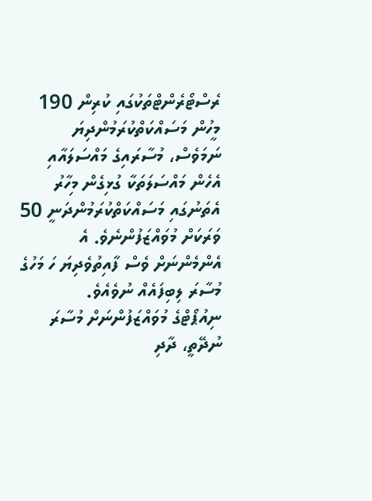ރެސްޓޯރެންޓްތަކުގައި ކުރިން 190 މީހުން މަސައްކަތްކުރަމުންދިޔަ ނަމަވެސް، މުސާރައިގެ މައްސަލައާއި އެހެން މައްސަލަތަކާ ގުޅިގެން މިހާރު އެތަނުގައި މަސައްކަތްކުރަމުންދަނީ 50 ވަރަކަށް މުވައްޒަފުންނެވެ. އެ އެންމެންނަށް ވެސް ފާއިތުވެދިޔަ ހަ މަހުގެ މުސާރަ ލިބިފައެއް ނުވެއެވެ.
ނިއުޕޯޓްގެ މުވައްޒަފުންނަށް މުސާރަ ނުދޭތީ، ދާދި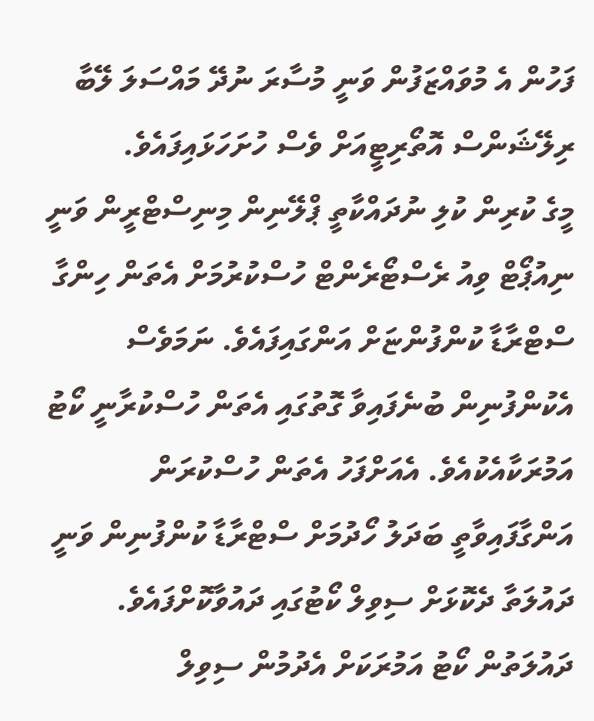ފަހުން އެ މުވައްޒަފުން ވަނީ މުސާރަ ނުދޭ މައްސަލަ ލޭބާ ރިލޭޝަންސް އޮތޯރިޓީއަށް ވެސް ހުށަހަޅައިފައެވެ.
މީގެ ކުރިން ކުލި ނުދައްކާތީ ޕްލޭނިން މިނިސްޓްރީން ވަނީ ނިއުޕޯޓް ވިއު ރެސްޓޯރެންޓް ހުސްކުރުމަށް އެތަން ހިންގާ ސްޓްރާޑާ ކުންފުންޏަށް އަންގައިފައެވެ. ނަމަވެސް އެކުންފުނިން ބުނެފައިވާ ގޮތުގައި އެތަން ހުސްކުރާނީ ކޯޓު އަމުރަކާއެކުއެވެ. އެއަށްފަހު އެތަން ހުސްކުރަން އަންގާފައިވާތީ ބަދަލު ހޯދުމަށް ސްޓްރާޑާ ކުންފުނިން ވަނީ ދައުލަތާ ދެކޮޅަށް ސިވިލް ކޯޓުގައި ދައުވާކޮށްފައެވެ. ދައުލަތުން ކޯޓު އަމުރަކަށް އެދުމުން ސިވިލް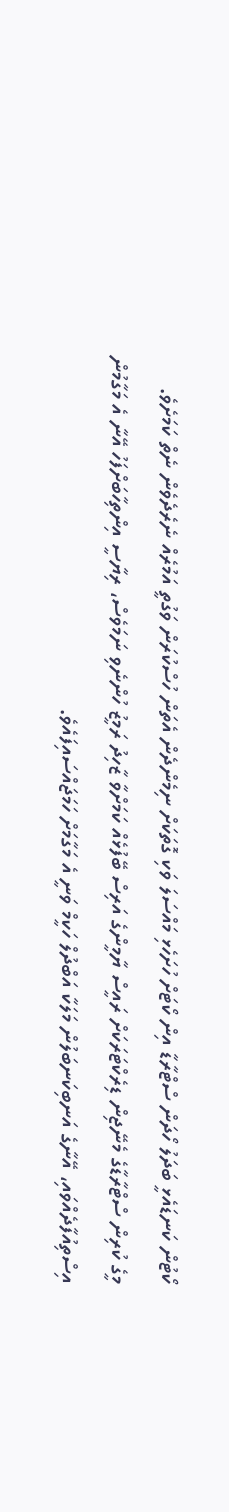ކޯޓުން ކަނޑައެޅީ ބަދަލު ހޯދަން ސްޓްރާޑާ އިން ކޯޓަށް ހުށަހެޅި މައްސަލަ ވަކި ގޮތަކަށް ނިމެންދެން އެތަން ހުސްކުރަން ވަގުތީ އަމުރެއް ނެރެދެވެން ނެތް ކަމަށެވެ.
މީގެ ކުރިން ސްޓްރާޑާގެ މެނޭޖިން ޑިރެކްޓަރަކަށް ރައީސް ޔާމީންގެ އަރިސް ބޭފުޅެއް ކަމަށްވާ ޒާހިދު ރަމީޒު ހުންނެވި ނަމަވެސް، ރިޔާސީ އިންތިހާބަށްފަހު އޭނާ އެ މަގާމުން އިސްތިއުފާދެއްވައި، އޭނާގެ އަނބިކަނބަލުން މަލަކާ އަބްދުލް ހަކީމް ވަނީ އެ މަގާމަށް ހަމަޖައްސައިފައެވެ.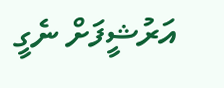އަރުޝީފަށް ނެގީ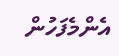އެންމެފަހުން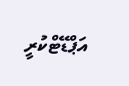އަޕްޑޭޓްކުރީ